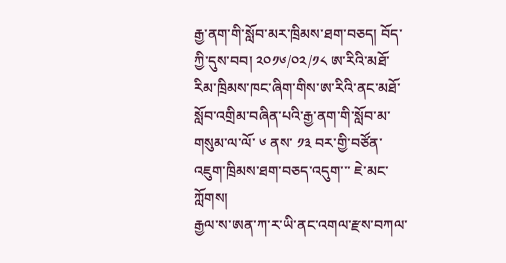རྒྱ་ནག་གི་སློབ་མར་ཁྲིམས་ཐག་བཅད། བོད་ཀྱི་དུས་བབ། ༢༠༡༦/༠༢/༡༨ ཨ་རིའི་མཐོ་རིམ་ཁྲིམས་ཁང་ཞིག་གིས་ཨ་རིའི་ནང་མཐོ་སློབ་འགྲིམ་བཞིན་པའི་རྒྱ་ནག་གི་སློབ་མ་གསུམ་ལ་ལོ་ ༦ ནས་ ༡༣ བར་གྱི་བཙོན་འཇུག་ཁྲིམས་ཐག་བཅད་འདུག་་་ ཇེ་མང་ཀློགས།
རྒྱལ་ས་ཨན་ཀ་ར་ཡི་ནང་འགལ་རྫས་བཀལ་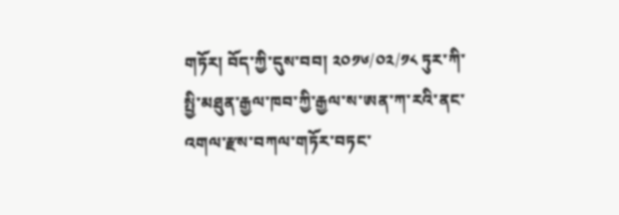གཏོར། བོད་ཀྱི་དུས་བབ། ༢༠༡༦/༠༢/༡༨ ཏུར་ཀི་སྤྱི་མཐུན་རྒྱལ་ཁབ་ཀྱི་རྒྱལ་ས་ཨན་ཀ་རའི་ནང་འགལ་རྫས་བཀལ་གཏོར་བཏང་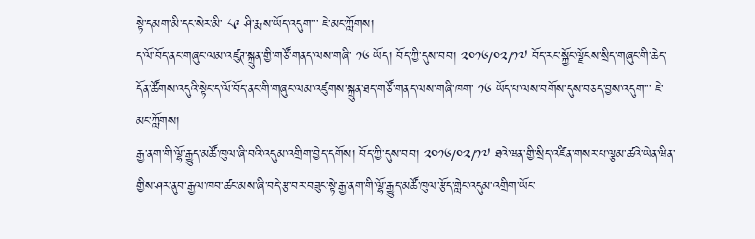སྟེ་དམག་མི་དང་སེར་མི་ ༨༩ ཤི་རྨས་ཡོད་འདུག་་་ ཇེ་མང་ཀློགས།
ད་ལོ་བོད་ནང་གཞུང་ལམ་འཛུཊ་སྐྲུན་གྱི་གཙོ་གནད་ལས་གཞི་ ༡༦ ཡོད། བོད་ཀྱི་དུས་བབ། ༢༠༡༦/༠༢/༡༧ བོད་རང་སྐྱོང་ལྗོངས་སྲིད་གཞུང་གི་ཆེད་དོན་ཚོགས་འདུའི་སྟེང་ད་ལོ་བོད་ནང་གི་གཞུང་ལམ་འཛུགས་སྐྲུན་ཐད་གཙོ་གནད་ལས་གཞི་ཁག་ ༡༦ ཡོད་པ་ལས་བགོས་དུས་བཅད་བྱས་འདུག་་་ ཇེ་མང་ཀློགས།
རྒྱ་ནག་གི་ལྷོ་རྒྱུད་མཚོ་ཁུལ་ཞི་བའི་འདུམ་འགྲིག་བྱེད་དགོས། བོད་ཀྱི་དུས་བབ། ༢༠༡༦/༠༢/༡༧ ཐའེ་ཝན་གྱི་སྲིད་འཛིན་གསར་པ་ལྕམ་ཚའེ་ཡེན་ཝིན་གྱིས་ཤར་ནུབ་རྒྱལ་ཁབ་ཚང་མས་ཞི་བདེ་རྩ་བར་བཟུང་སྟེ་རྒྱ་ནག་གི་ལྷོ་རྒྱུད་མཚོ་ཁུལ་རྩོད་གླེང་འདུམ་འགྲིག་ཡོང་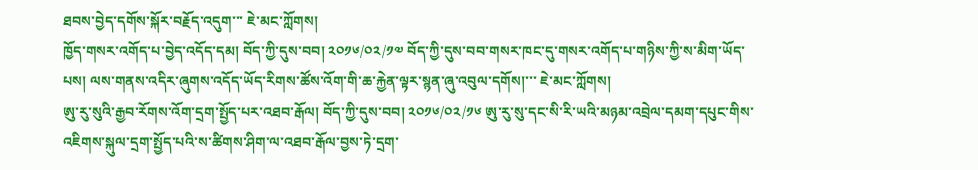ཐབས་བྱེད་དགོས་སྐོར་བརྗོད་འདུག་་་ ཇེ་མང་ཀློགས།
ཁྱོད་གསར་འགོད་པ་བྱེད་འདོད་དམ། བོད་ཀྱི་དུས་བབ། ༢༠༡༦/༠༢/༡༧ བོད་ཀྱི་དུས་བབ་གསར་ཁང་དུ་གསར་འགོད་པ་གཉིས་ཀྱི་ས་མིག་ཡོད་པས། ལས་གནས་འདིར་ཞུགས་འདོད་ཡོད་རིགས་ཚོས་འོག་གི་ཆ་རྐྱེན་ལྟར་སྙན་ཞུ་འབུལ་དགོས།་་་ ཇེ་མང་ཀློགས།
ཨུ་རུ་སུའི་རྒྱབ་རོགས་འོག་དྲག་སྤྱོད་པར་འཐབ་རྒོལ། བོད་ཀྱི་དུས་བབ། ༢༠༡༦/༠༢/༡༦ ཨུ་རུ་སུ་དང་སི་རི་ཡའི་མཉམ་འབྲེལ་དམག་དཔུང་གིས་འཇིགས་སྐུལ་དྲག་སྤྱོད་པའི་ས་ཚིགས་ཤིག་ལ་འཐབ་རྒོལ་བྱས་ཏེ་དྲག་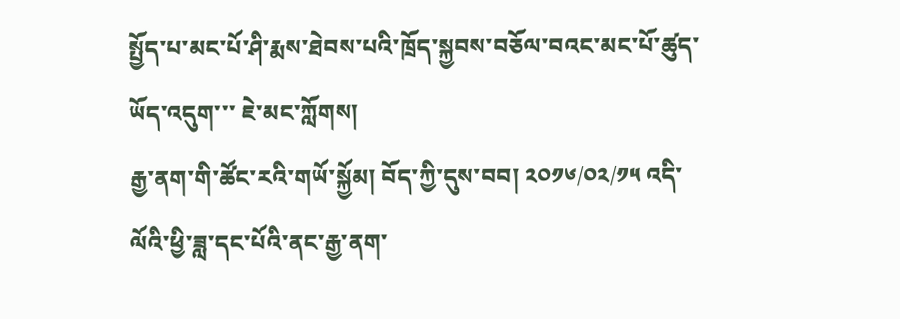སྤྱོད་པ་མང་པོ་ཤི་རྨས་ཐེབས་པའི་ཁྲོད་སྐྱབས་བཅོལ་བའང་མང་པོ་ཚུད་ཡོད་འདུག་་་ ཇེ་མང་ཀློགས།
རྒྱ་ནག་གི་ཚོང་རའི་གཡོ་སྐྱོམ། བོད་ཀྱི་དུས་བབ། ༢༠༡༦/༠༢/༡༥ འདི་ལོའི་ཕྱི་ཟླ་དང་པོའི་ནང་རྒྱ་ནག་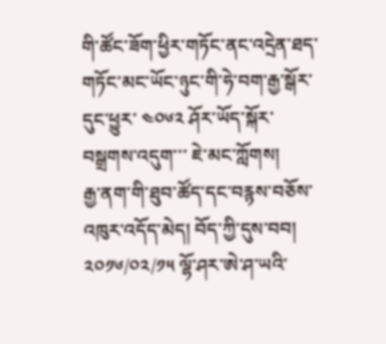གི་ཚོང་ཟོག་ཕྱིར་གཏོང་ནང་འདྲེན་ཐད་གཏོང་མང་ཡོང་ཉུང་གི་ཧེ་བག་རྒྱ་སྒོར་དུང་ཕྱུར་ ༤༠༦༢ ཤོར་ཡོད་སྐོར་བསྒྲགས་འདུག་་་ ཇེ་མང་ཀློགས།
རྒྱ་ནག་གི་ཐུབ་ཚོད་དང་བརྙས་བཅོས་འཁུར་འདོད་མེད། བོད་ཀྱི་དུས་བབ། ༢༠༡༦/༠༢/༡༥ ལྷོ་ཤར་ཨེ་ཤ་ཡའི་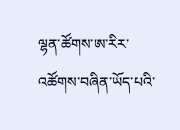ལྷན་ཚོགས་ཨ་རིར་འཚོགས་བཞིན་ཡོད་པའི་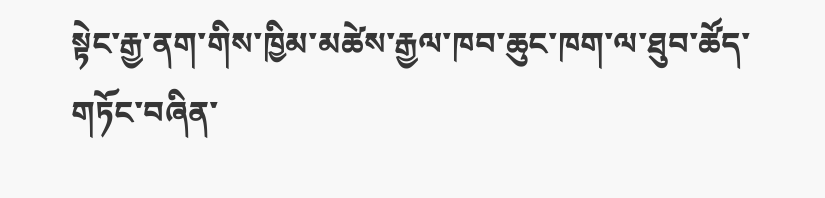སྟེང་རྒྱ་ནག་གིས་ཁྱིམ་མཚེས་རྒྱལ་ཁབ་ཆུང་ཁག་ལ་ཐུབ་ཚོད་གཏོང་བཞིན་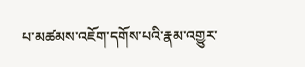པ་མཚམས་འཇོག་དགོས་པའི་རྣམ་འགྱུར་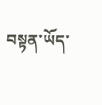བསྟན་ཡོད་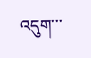འདུག་་་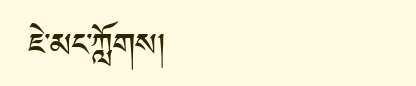ཇེ་མང་ཀློགས།